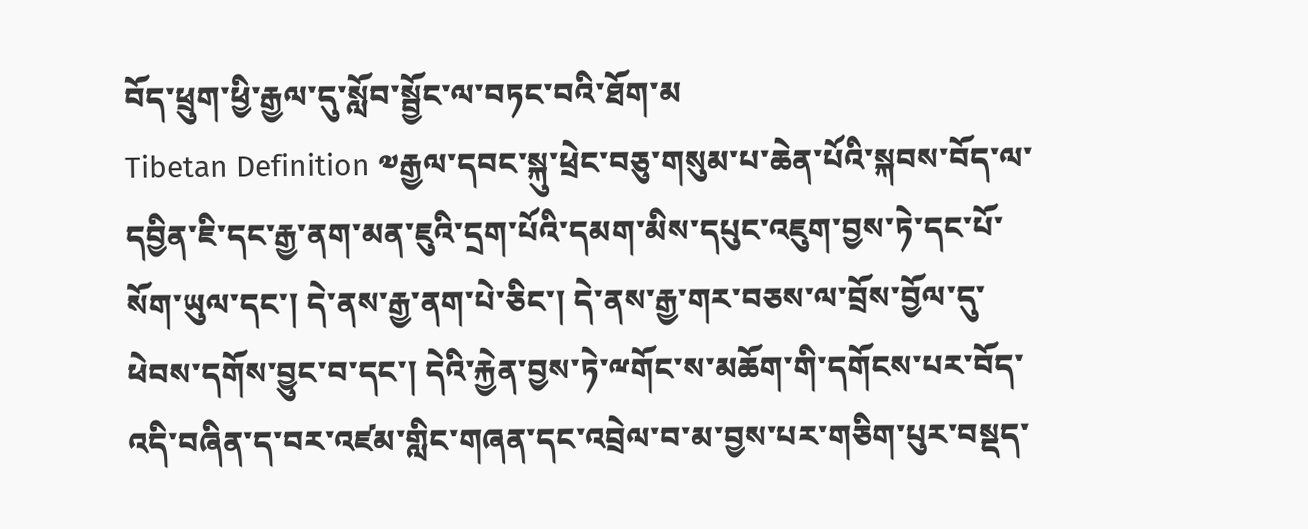བོད་ཕྲུག་ཕྱི་རྒྱལ་དུ་སློབ་སྦྱོང་ལ་བཏང་བའི་ཐོག་མ
Tibetan Definition ༧རྒྱལ་དབང་སྐུ་ཕྲེང་བཅུ་གསུམ་པ་ཆེན་པོའི་སྐབས་བོད་ལ་དབྱིན་ཇི་དང་རྒྱ་ནག་མན་ཇུའི་དྲག་པོའི་དམག་མིས་དཔུང་འཇུག་བྱས་ཏེ་དང་པོ་སོག་ཡུལ་དང་། དེ་ནས་རྒྱ་ནག་པེ་ཅིང་། དེ་ནས་རྒྱ་གར་བཅས་ལ་བྲོས་བྱོལ་དུ་ཕེབས་དགོས་བྱུང་བ་དང་། དེའི་རྐྱེན་བྱས་ཏེ་ྋགོང་ས་མཆོག་གི་དགོངས་པར་བོད་འདི་བཞིན་ད་བར་འཛམ་གླིང་གཞན་དང་འབྲེལ་བ་མ་བྱས་པར་གཅིག་པུར་བསྡད་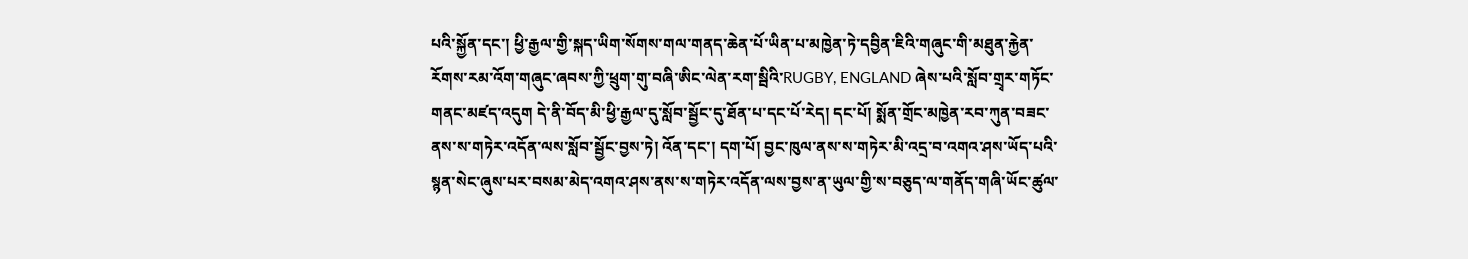པའི་སྐྱོན་དང་། ཕྱི་རྒྱལ་གྱི་སྐད་ཡིག་སོགས་གལ་གནད་ཆེན་པོ་ཡིན་པ་མཁྱེན་ཏེ་དབྱིན་ཇིའི་གཞུང་གི་མཐུན་རྐྱེན་རོགས་རམ་འོག་གཞུང་ཞབས་ཀྱི་ཕྲུག་གུ་བཞི་ཨིང་ལེན་རག་སྦིའི་RUGBY, ENGLAND ཞེས་པའི་སློབ་གྲྭར་གཏོང་གནང་མཛད་འདུག དེ་ནི་བོད་མི་ཕྱི་རྒྱལ་དུ་སློབ་སྦྱོང་དུ་ཐོན་པ་དང་པོ་རེད། དང་པོ། སྨོན་གྲོང་མཁྱེན་རབ་ཀུན་བཟང་ནས་ས་གཏེར་འདོན་ལས་སློབ་སྦྱོང་བྱས་ཏེ། འོན་དང་། དག་པོ། བྱང་ཁུལ་ནས་ས་གཏེར་མི་འདྲ་བ་འགའ་ཤས་ཡོད་པའི་སྙན་སེང་ཞུས་པར་བསམ་མེད་འགའ་ཤས་ནས་ས་གཏེར་འདོན་ལས་བྱས་ན་ཡུལ་གྱི་ས་བཅུད་ལ་གནོད་གཞི་ཡོང་ཚུལ་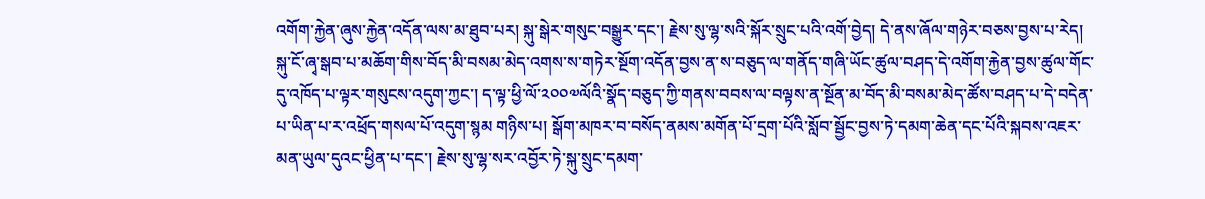འགོག་རྐྱེན་ཞུས་རྐྱེན་འདོན་ལས་མ་ཐུབ་པར། སྐུ་སྒེར་གསུང་བསྒྱུར་དང་། རྗེས་སུ་ལྷ་སའི་སྐོར་སྲུང་པའི་འགོ་བྱེད། དེ་ནས་ཞོལ་གཉེར་བཅས་བྱས་པ་རེད། སྐུ་ངོ་ཞྭ་སྒབ་པ་མཆོག་གིས་བོད་མི་བསམ་མེད་འགས་ས་གཏེར་སྔོག་འདོན་བྱས་ན་ས་བཅུད་ལ་གནོད་གཞི་ཡོང་ཚུལ་བཤད་དེ་འགོག་རྐྱེན་བྱས་ཚུལ་གོང་དུ་འཁོད་པ་ལྟར་གསུངས་འདུག་ཀྱང་། ད་ལྟ་ཕྱི་ལོ་༢༠༠༧ལོའི་སྣོད་བཅུད་ཀྱི་གནས་བབས་ལ་བལྟས་ན་སྔོན་མ་བོད་མི་བསམ་མེད་ཚོས་བཤད་པ་དེ་བདེན་པ་ཡིན་པ་ར་འཕྲོད་གསལ་པོ་འདུག་སྙམ གཉིས་པ། སྒོག་མཁར་བ་བསོད་ནམས་མགོན་པོ་དྲག་པོའི་སློབ་སྦྱོང་བྱས་ཏེ་དམག་ཆེན་དང་པོའི་སྐབས་འཇར་མན་ཡུལ་དུའང་ཕྱིན་པ་དང་། རྗེས་སུ་ལྷ་སར་འབྱོར་ཏེ་སྐུ་སྲུང་དམག་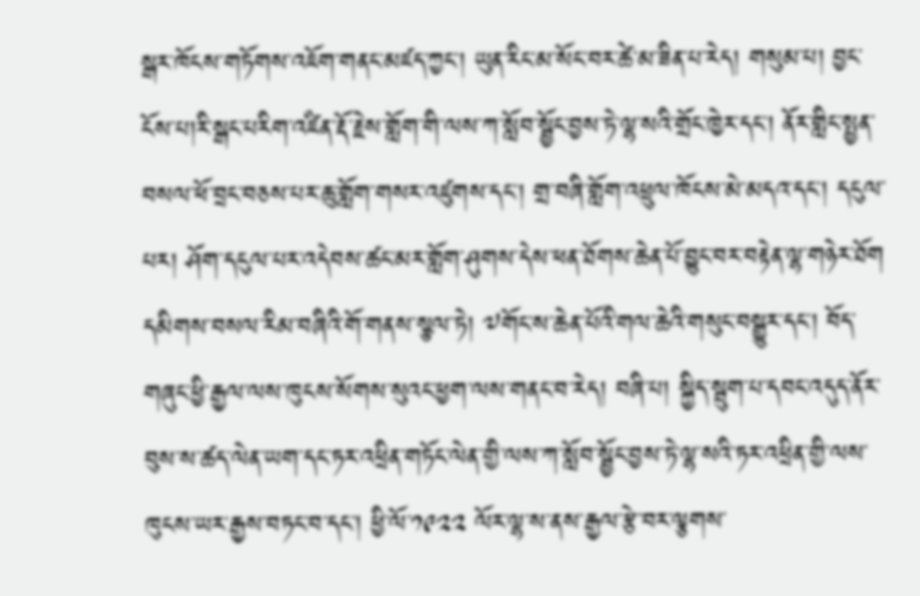སྒར་ཁོངས་གཏོགས་འཇོག་གནང་མཛད་ཀྱང་། ཡུན་རིང་མ་སོང་བར་ཚེ་མ་ཟིན་པ་རེད། གསུམ་པ། བྱང་ངོས་པ།རི་སྒང་པརིག་འཛིན་རྡོ་རྗེས་གློག་གི་ལས་ཀ་སློབ་སྦྱོང་བྱས་ཏེ་ལྷ་སའི་གྲོང་ཁྱེར་དང་། ནོར་གླིང་སྤྱན་བསལ་ཕོ་བྲང་བཅས་པར་ཆུ་གློག་གསར་འཛུགས་དང་། གྲ་བཞི་གློག་འཕྲུལ་ཁོངས་མེ་མདའ་དང་། དངུལ་པར། ཤོག་དངུལ་པར་འདེབས་ཚང་མར་གློག་ཤུགས་དེས་ཕན་ཐོགས་ཆེན་པོ་བྱུང་བར་བརྟེན་ལྷ་གཉེར་ཐོག དམིགས་བསལ་རིམ་བཞིའི་གོ་གནས་སྩལ་ཏེ། ༧གོང་ས་ཆེན་པོའི་གལ་ཆེའི་གསུང་བསྒྱུར་དང་། བོད་གཞུང་ཕྱི་རྒྱལ་ལས་ཁུངས་སོགས་སུའང་ཕྱག་ལས་གནང་བ་རེད། བཞི་པ། སྐྱིད་སྦུག་པ་དབང་འདུད་ནོར་བུས་ས་ཚད་ལེན་ཡག་དང་ཏར་འཕྲིན་གཏོང་ལེན་གྱི་ལས་ཀ་སློབ་སྦྱོང་བྱས་ཏེ་ལྷ་སའི་ཏར་འཕྲིན་གྱི་ལས་ཁུངས་ཡར་རྒྱས་བཏང་བ་དང་། ཕྱི་ལོ་༡༩༢༢ ལོར་ལྷ་ས་ནས་རྒྱལ་རྩེ་བར་ལྕགས་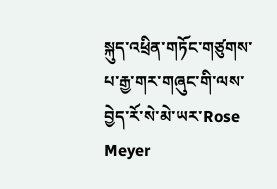སྐུད་འཕྲིན་གཏོང་གཙུགས་པ་རྒྱ་གར་གཞུང་གི་ལས་བྱེད་རོ་སེ་མེ་ཡར་Rose Meyer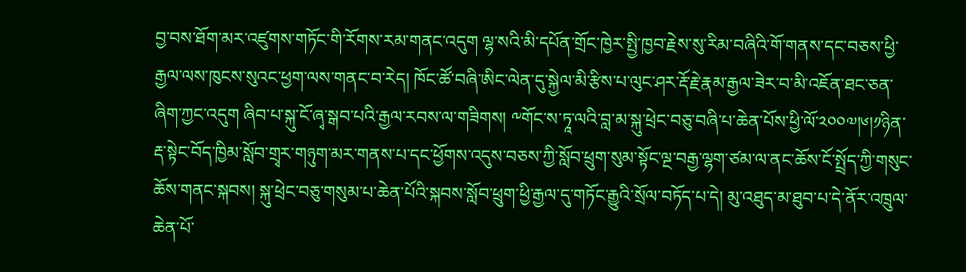བྱ་བས་ཐོག་མར་འཛུགས་གཏོང་གི་རོགས་རམ་གནང་འདུག ལྷ་སའི་མི་དཔོན་གྲོང་ཁྱེར་སྤྱི་ཁྱབ་རྗེས་སུ་རིམ་བཞིའི་གོ་གནས་དང་བཅས་ཕྱི་རྒྱལ་ལས་ཁུངས་སུའང་ཕྱག་ལས་གནང་བ་རེད། ཁོང་ཚོ་བཞི་ཨིང་ལེན་དུ་སྐྱེལ་མི་རྩིས་པ་ལུང་ཤར་རྡོ་རྗེ་རྣམ་རྒྱལ་ཟེར་བ་མི་འཇོན་ཐང་ཅན་ཞིག་ཀྱང་འདུག ཞིབ་པ་སྐུ་ངོ་ཞྭ་སྒབ་པའི་རྒྱལ་རབས་ལ་གཟིགས། ༸གོང་ས་ཏཱ་ལའི་བླ་མ་སྐུ་ཕྲེང་བཅུ་བཞི་པ་ཆེན་པོས་ཕྱི་ལོ་༢༠༠༧།༦།༡ཉིན་རྡ་སྟེང་བོད་ཁྱིམ་སློབ་གྲྭར་གཉུག་མར་གནས་པ་དང་ཕྱོགས་འདུས་བཅས་ཀྱི་སློབ་ཕྲུག་སུམ་སྟོང་ལྔ་བརྒྱ་ལྷག་ཙམ་ལ་ནང་ཆོས་ངོ་སྤྲོད་ཀྱི་གསུང་ཆོས་གནང་སྐབས། སྐུ་ཕྲེང་བཅུ་གསུམ་པ་ཆེན་པོའི་སྐབས་སློབ་ཕྲུག་ཕྱི་རྒྱལ་དུ་གཏོང་རྒྱུའི་སྲོལ་བཏོད་པ་དེ། མུ་འཐུད་མ་ཐུབ་པ་དེ་ནོར་འཁྲུལ་ཆེན་པོ་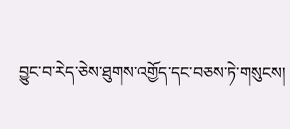བྱུང་བ་རེད་ཅེས་ཐུགས་འགྱོད་དང་བཅས་ཏེ་གསུངས།